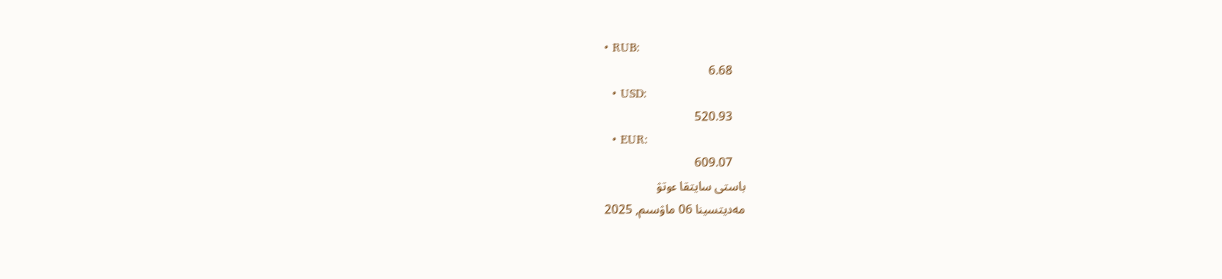• RUB:
    6.68
  • USD:
    520.93
  • EUR:
    609.07
باستى سايتقا ءوتۋ
مەديتسينا 06 ماۋسىم, 2025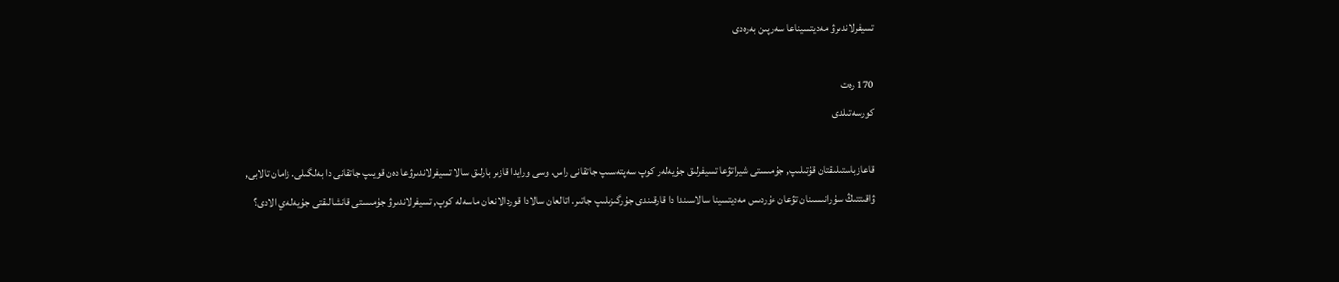تسيفرلاندىرۋ مەديتسيناعا سەرپىن بەرەدى

170 رەت
كورسەتىلدى

قاعازباستىلىقتان قۇتىلىپ, جۇمىستى شيراتۋعا تسيفرلىق جۇيەلەر كوپ سەپتەسىپ جاتقانى راس. وسى ورايدا قازىر بارلىق سالا تسيفرلاندىرۋعا دەن قويىپ جاتقانى دا بەلگىلى. زامان تالابى, ۋاقىتتىڭ سۇرانىسىنان تۋعان ءۇردىس مەديتسينا سالاسىندا دا قارقىندى جۇرگىزىلىپ جاتىر. اتالعان سالادا قوردالانعان ماسەلە كوپ, تسيفرلاندىرۋ جۇمىستى قانشالىقتى جۇيەلەي الادى؟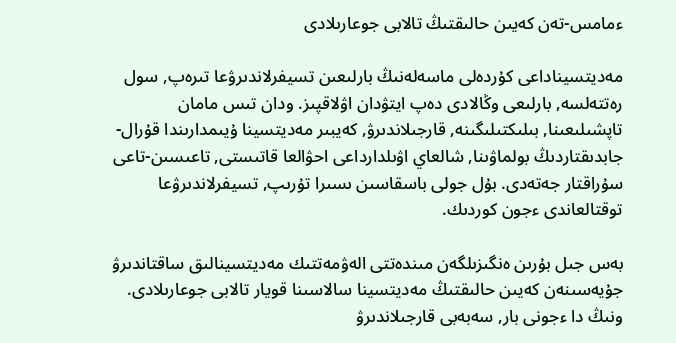ءمامس-تەن كەيىن حالىقتىڭ تالابى جوعارىلادى

مەديتسيناداعى كۇردەلى ماسەلەنىڭ بارلىعىن تسيفرلاندىرۋعا تىرەپ, سول رەتتەلسە, بارلىعى وڭالادى دەپ ايتۋدان اۋلاقپىز. ودان تىس مامان تاپشىلىعىنا, بىلىكتىلىگىنە, قارجىلاندىرۋ, كەيبىر مەديتسينا ۇيىمدارىندا قۇرال-جابدىقتاردىڭ بولماۋىنا, شالعاي اۋىلدارداعى احۋالعا قاتىستى, تاعىسىن-تاعى سۇراقتار جەتەدى. بۇل جولى باسقاسىن ىسىرا تۇرىپ, تسيفرلاندىرۋعا توقتالعاندى ءجون كوردىك.

بەس جىل بۇرىن ەنگىزىلگەن مىندەتتى الەۋمەتتىك مەديتسينالىق ساقتاندىرۋ جۇيەسىنەن كەيىن حالىقتىڭ مەديتسينا سالاسىنا قويار تالابى جوعارىلادى. ونىڭ دا ءجونى بار, سەبەبى قارجىلاندىرۋ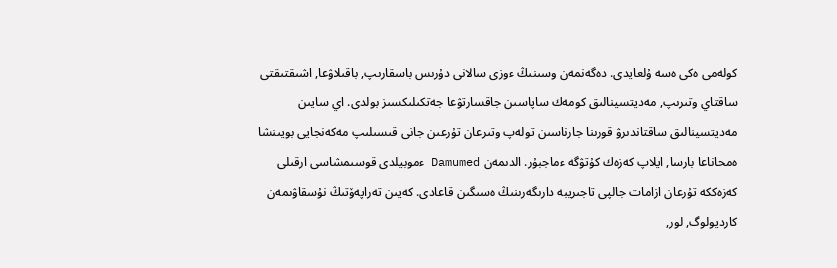كولەمى ەكى ەسە ۇلعايدى. دەگەنمەن وسىنىڭ ءوزى سالانى دۇرىس باسقارىپ, باقىلاۋعا, اشىقتىقتى ساقتاي وتىرىپ, مەديتسينالىق كومەك ساپاسىن جاقسارتۋعا جەتكىلىكسىز بولدى. اي سايىن مەديتسينالىق ساقتاندىرۋ قورىنا جارناسىن تولەپ وتىرعان تۇرعىن جانى قىسىلىپ مەكەنجايى بويىنشا ەمحاناعا بارسا, ايلاپ كەزەك كۇتۋگە ءماجبۇر. الدىمەن Damumed ءموبيلدى قوسىمشاسى ارقىلى كەزەككە تۇرعان ازامات جالپى تاجىريبە دارىگەرىنىڭ ەسىگىن قاعادى. كەيىن تەراپەۆتىڭ نۇسقاۋىمەن كارديولوگ, لور,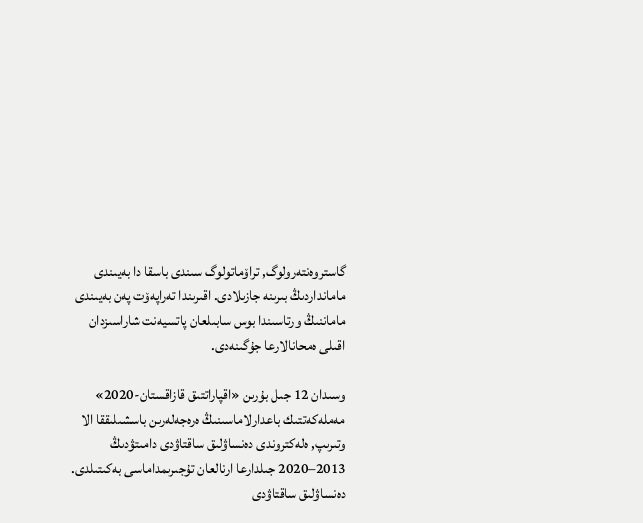گاستروەنتەرولوگ, تراۆماتولوگ سىندى باسقا دا بەيىندى مامانداردىڭ بىرىنە جازىلادى. اقىرىندا تەراپەۆت پەن بەيىندى ماماننىڭ ورتاسىندا بوس سابىلعان پاتسيەنت شاراسىزدان اقىلى ەمحانالارعا جۇگىنەدى.

وسىدان 12 جىل بۇرىن «اقپاراتتىق قازاقستان-2020» مەملەكەتتىك باعدارلاماسىنىڭ ەرەجەلەرىن باسشىلىققا الا وتىرىپ, ەلەكتروندى دەنساۋلىق ساقتاۋدى دامىتۋدىڭ 2013–2020 جىلدارعا ارنالعان تۇجىرىمداماسى بەكىتىلدى. دەنساۋلىق ساقتاۋدى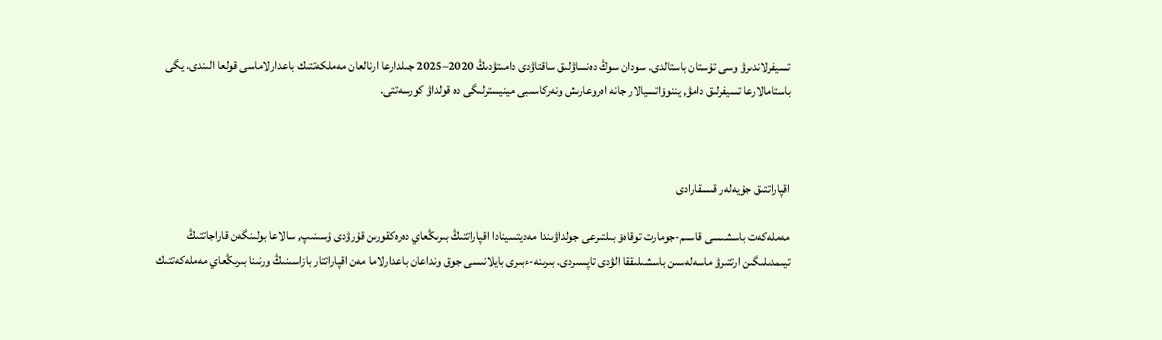تسيفرلاندىرۋ وسى تۇستان باستالدى. سودان سوڭ دەنساۋلىق ساقتاۋدى دامىتۋدىڭ 2020–2025 جىلدارعا ارنالعان مەملكەتتىك باعدارلاماسى قولعا الىندى. يگى باستامالارعا تسيفرلىق دامۋ, يننوۆاتسيالار جانە اەروعارىش ونەركاسىبى مينيسترلىگى دە قولداۋ كورسەتتى.



اقپاراتتىق جۇيەلەر قىسقارادى

مەملەكەت باسشىسى قاسىم-جومارت توقاەۆ بىلتىرعى جولداۋىندا مەديتسينادا اقپاراتتىڭ بىرىڭعاي دەرەكقورىن قۇرۋدى ۇسىنىپ, سالاعا بولىنگەن قاراجاتتىڭ تيىمدىلىگىن ارتتىرۋ ماسەلەسىن باسشىلىققا الۋدى تاپسىردى. بىرىنە-ءبىرى بايلانىسى جوق ونداعان باعدارلاما مەن اقپاراتتار بازاسىنىڭ ورنىنا بىرىڭعاي مەملەكەتتىك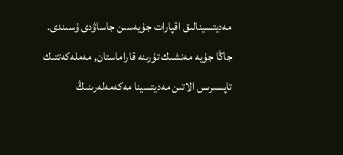مەديتسينالىق اقپارات جۇيەسىن جاساۋدى ۇسىندى. جاڭا جۇيە مەنشىك تۇرىنە قاراماستان, مەملەكەتتىك تاپسىرىس الاتىن مەديتسينا مەكەمەلەرىنىڭ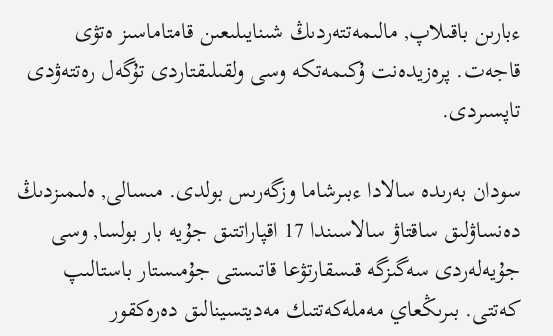ءبارىن باقىلاپ, مالىمەتتەردىڭ شىنايىلىعىن قامتاماسىز ەتۋى قاجەت. پرەزيدەنت ۇكىمەتكە وسى ولقىلىقتاردى تۇگەل رەتتەۋدى تاپسىردى.

سودان بەرىدە سالادا ءبىرشاما وزگەرىس بولدى. مىسالى, ەلىمىزدىڭ دەنساۋلىق ساقتاۋ سالاسىندا 17 اقپاراتتىق جۇيە بار بولسا, وسى جۇيەلەردى سەگىزگە قىسقارتۋعا قاتىستى جۇمىستار باستالىپ كەتتى. بىرىڭعاي مەملەكەتتىك مەديتسينالىق دەرەكقور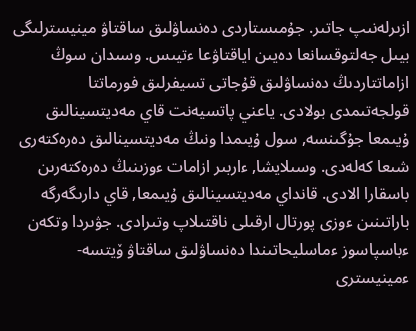ازىرلەنىپ جاتىر. جۇمىستاردى دەنساۋلىق ساقتاۋ مينيسترلىگى بيىل جەلتوقسانعا دەيىن اياقتاۋعا ءتيىس. وسىدان سوڭ ازاماتتاردىڭ دەنساۋلىق قۇجاتى تسيفرلىق فورماتتا قولجەتىمدى بولادى. ياعني پاتسيەنت قاي مەديتسينالىق ۇيىمعا جۇگىنسە, سول ۇيىمدا ونىڭ مەديتسينالىق دەرەكتەرى شىعا كەلەدى. وسىلايشا, ءاربىر ازامات ءوزىنىڭ دەرەكتەرىن باسقارا الادى. قانداي مەديتسينالىق ۇيىمعا, قاي دارىگەرگە باراتىنىن ءوزى پورتال ارقىلى ناقتىلاپ وتىرادى. جۋىردا وتكەن ءباسپاسوز ءماسليحاتىندا دەنساۋلىق ساقتاۋ ۆيتسە-ءمينيسترى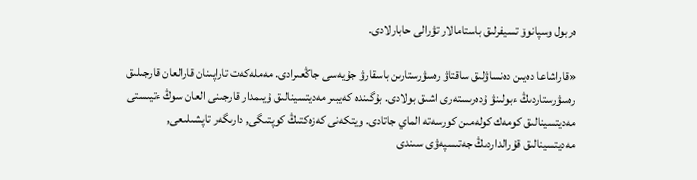ەربول وسپانوۆ تسيفرلىق باستامالار تۋرالى حابارلادى.

«قاراشاعا دەيىن دەنساۋلىق ساقتاۋ رەسۋرستارىن باسقارۋ جۇيەسى جاڭعىرادى. مەملەكەت تاراپىنان قارالعان قارجىلىق رەسۋرستاردىڭ ءبولىنۋ ۇدەرىستەرى اشىق بولادى. بۇگىندە كەيبىر مەديتسينالىق ۇيىمدار قارجىنى العان سوڭ ءتيىستى مەديتسينالىق كومەك كولەمىن كورسەتە الماي جاتادى. ويتكەنى كەزەكتىڭ كوپتىگى, دارىگەر تاپشىلىعى, مەديتسينالىق قۇرالداردىڭ جەتىسپەۋى سىندى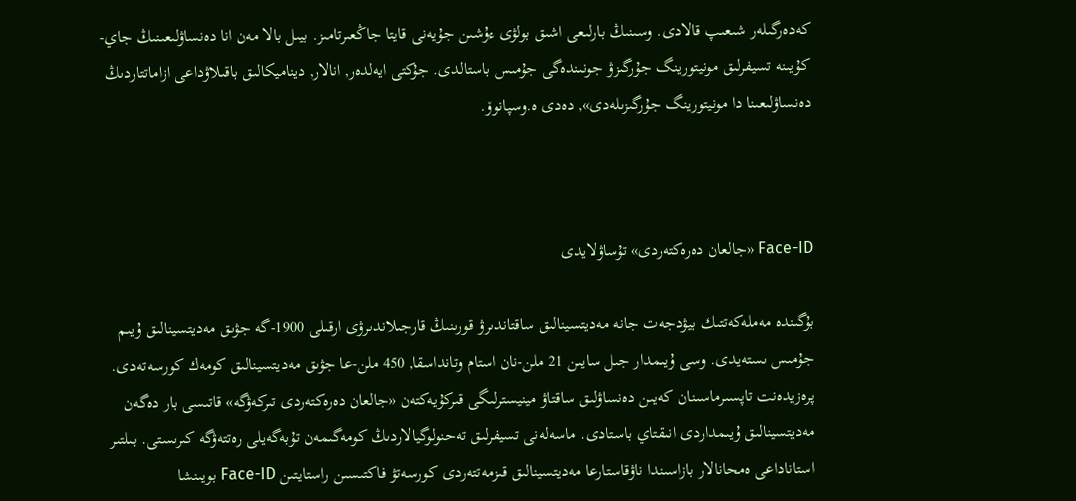كەدەرگىلەر شىعىپ قالادى. وسىنىڭ بارلىعى اشىق بولۋى ءۇشىن جۇيەنى قايتا جاڭعىرتامىز. بيىل بالا مەن انا دەنساۋلىعىنىڭ جاي-كۇيىنە تسيفرلىق مونيتورينگ جۇرگىزۋ جونىندەگى جۇمىس باستالدى. جۇكتى ايەلدەر, انالار, ديناميكالىق باقىلاۋداعى ازاماتتاردىڭ دەنساۋلىعىنا دا مونيتورينگ جۇرگىزىلەدى», دەدى ە.وسپانوۆ.



Face-ID «جالعان دەرەكتەردى» تۇساۋلايدى

بۇگىندە مەملەكەتتىك بيۋدجەت جانە مەديتسينالىق ساقتاندىرۋ قورىنىڭ قارجىلاندىرۋى ارقىلى 1900-گە جۋىق مەديتسينالىق ۇيىم جۇمىس ىستەيدى. وسى ۇيىمدار جىل سايىن 21 ملن-نان استام وتانداسقا, 450 ملن-عا جۋىق مەديتسينالىق كومەك كورسەتەدى. پرەزيدەنت تاپسىرماسىنان كەيىن دەنساۋلىق ساقتاۋ مينيسترلىگى قىركۇيەكتەن «جالعان دەرەكتەردى تىركەۋگە» قاتىسى بار دەگەن مەديتسينالىق ۇيىمداردى انىقتاي باستادى. ماسەلەنى تسيفرلىق تەحنولوگيالاردىڭ كومەگىمەن تۇبەگەيلى رەتتەۋگە كىرىستى. بىلتىر استاناداعى ەمحانالار بازاسىندا ناۋقاستارعا مەديتسينالىق قىزمەتتەردى كورسەتۋ فاكتىسىن راستايتىن Face-ID بويىنشا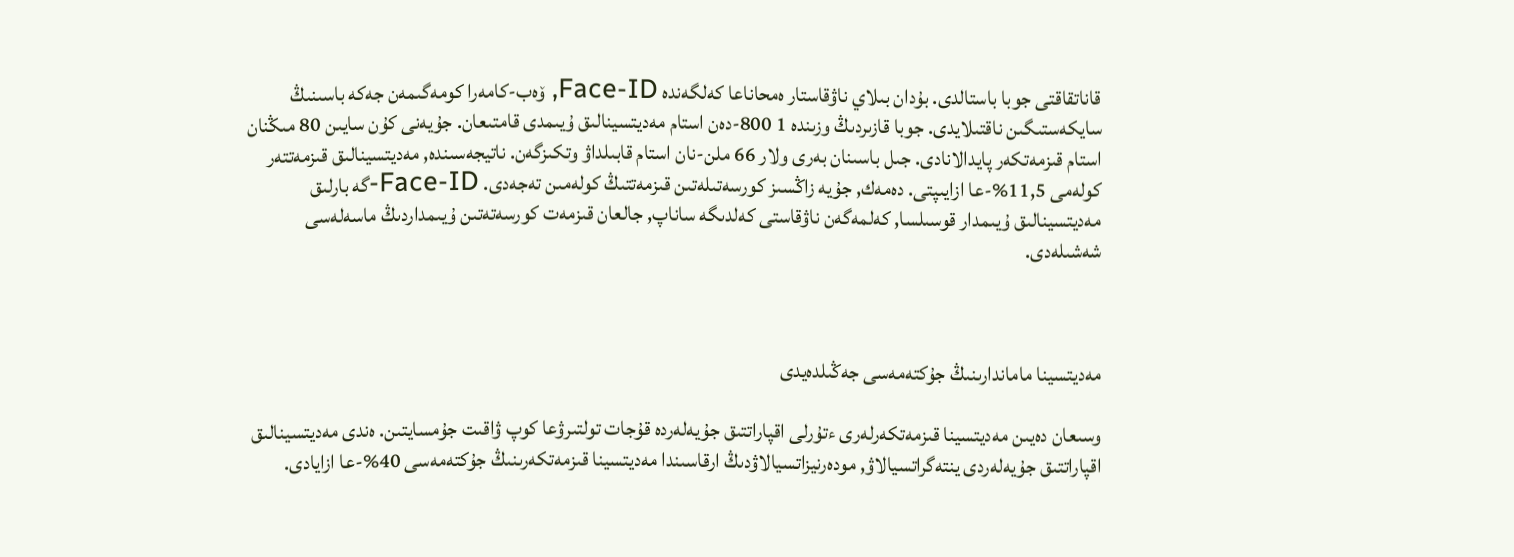قاناتقاقتى جوبا باستالدى. بۇدان بىلاي ناۋقاستار ەمحاناعا كەلگەندە Face-ID, ۆەب-كامەرا كومەگىمەن جەكە باسىنىڭ سايكەستىگىن ناقتىلايدى. جوبا قازىردىڭ وزىندە 1 800-دەن استام مەديتسينالىق ۇيىمدى قامتىعان. جۇيەنى كۇن سايىن 80 مىڭنان استام قىزمەتكەر پايدالانادى. جىل باسىنان بەرى ولار 66 ملن-نان استام قابىلداۋ وتكىزگەن. ناتيجەسىندە, مەديتسينالىق قىزمەتتەر كولەمى 11,5%-عا ازايىپتى. دەمەك, جۇيە زاڭسىز كورسەتىلەتىن قىزمەتتىڭ كولەمىن تەجەدى. Face-ID-گە بارلىق مەديتسينالىق ۇيىمدار قوسىلسا, كەلمەگەن ناۋقاستى كەلدىگە ساناپ, جالعان قىزمەت كورسەتەتىن ۇيىمداردىڭ ماسەلەسى شەشىلەدى.



مەديتسينا ماماندارىنىڭ جۇكتەمەسى جەڭىلدەيدى

وسىعان دەيىن مەديتسينا قىزمەتكەرلەرى ءتۇرلى اقپاراتتىق جۇيەلەردە قۇجات تولتىرۋعا كوپ ۋاقىت جۇمسايتىن. ەندى مەديتسينالىق اقپاراتتىق جۇيەلەردى ينتەگراتسيالاۋ, مودەرنيزاتسيالاۋدىڭ ارقاسىندا مەديتسينا قىزمەتكەرىنىڭ جۇكتەمەسى 40%-عا ازايادى.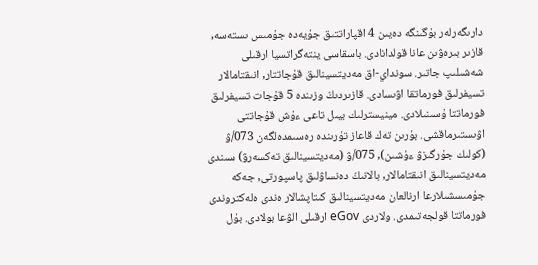دارىگەرلەر بۇگىنگە دەيىن 4 اقپاراتتىق جۇيەدە جۇمىس ىستەسە, قازىر بىرەۋىن عانا قولدانادى. باسقاسى ينتەگراتسيا ارقىلى شەشىلىپ جاتىر. سونداي-اق مەديتسينالىق قۇجاتتار, انىقتامالار تسيفرلىق فورماتقا اۋىسادى. قازىردىڭ وزىندە 5 قۇجات تسيفرلىق فورماتتا ۇسىنىلادى. مينيسترلىك بيىل تاعى ءۇش قۇجاتتى اۋىستىرماقشى. بۇرىن تەك قاعاز تۇرىندە رەسىمدەلگەن 073/ۋ (كولىك جۇرگىزۋ ءۇشىن), 075/ۋ (مەديتسينالىق تەكسەرۋ) سىندى مەديتسينالىق انىقتامالار, بالانىڭ دەنساۋلىق پاسپورتى, جەكە جۇمىسشىلارعا ارنالعان مەديتسينالىق كىتاپشالار ەندى ەلەكتروندى فورماتتا قولجەتىمدى. ولاردى eGov ارقىلى الۋعا بولادى. بۇل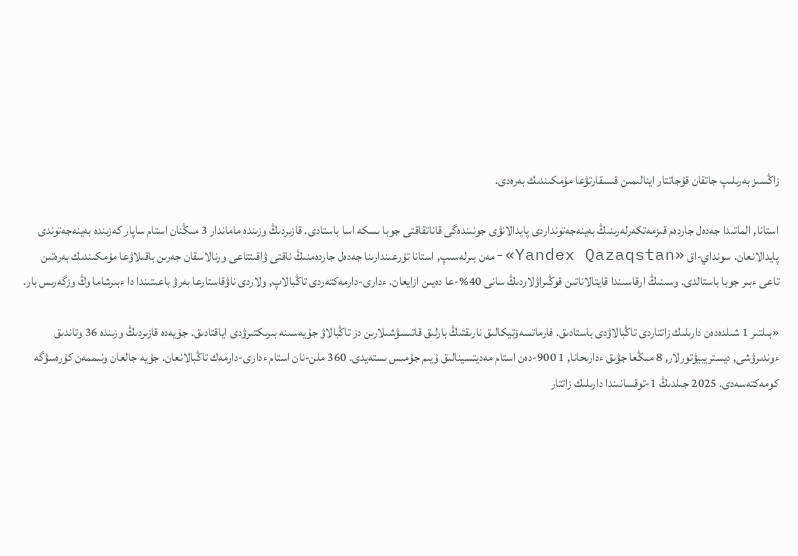زاڭسىز بەرىلىپ جاتقان قۇجاتتار اينالىمىن قىسقارتۋعا مۇمكىندىك بەرەدى.

استانا, الماتىدا جەدەل جاردەم قىزمەتكەرلەرىنىڭ بەينەجەتونداردى پايدالانۋى جونىندەگى قاناتقاقتى جوبا ىسكە اسا باستادى. قازىردىڭ وزىندە ماماندار 3 مىڭنان استام ساپار كەزىندە بەينەجەتوندى پايدالانعان. سونداي-اق «Yandex Qazaqstan»-مەن بىرلەسىپ, استانا تۇرعىندارىنا جەدەل جاردەمنىڭ ناقتى ۋاقىتتاعى ورنالاسقان جەرىن باقىلاۋعا مۇمكىندىك بەرەتىن تاعى ءبىر جوبا باستالدى. وسىنىڭ ارقاسىندا قايتالاناتىن قوڭىراۋلاردىڭ سانى 40%-عا دەيىن ازايعان. ءدارى-دارمەكتەردى تاڭبالاپ, ولاردى ناۋقاستارعا بەرۋ باعىتىندا دا ءبىرشاما وڭ وزگەرىس بار.

«بىلتىر 1 شىلدەدەن دارىلىك زاتتاردى تاڭبالاۋدى باستادىق. فارماتسەۆتيكالىق نارىقتىڭ بارلىق قاتىسۋشىلارىن دز تاڭبالاۋ جۇيەسىنە بىرىكتىرۋدى اياقتادىق. جۇيەدە قازىردىڭ وزىندە 36 وتاندىق ءوندىرۋشى, ديستريبيۋتورلار, 8 مىڭعا جۋىق ءدارىحانا, 1 900-دەن استام مەديتسينالىق ۇيىم جۇمىس ىستەيدى. 360 ملن-نان استام ءدارى-دارمەك تاڭبالانعان. جۇيە جالعان ونىممەن كۇرەسۋگە كومەكتەسەدى. 2025 جىلدىڭ 1-توقسانىندا دارىلىك زاتتار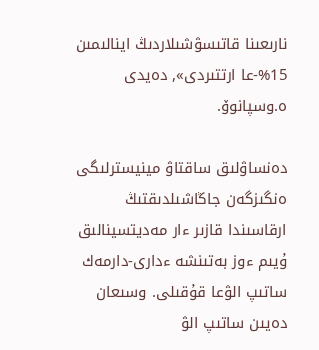نارىعىنا قاتىسۋشىلاردىڭ اينالىمىن 15%-عا ارتتىردى», دەيدى ە.وسپانوۆ.

دەنساۋلىق ساقتاۋ مينيسترلىگى ەنگىزگەن جاڭاشىلدىقتىڭ ارقاسىندا قازىر ءار مەديتسينالىق ۇيىم ءوز بەتىنشە ءدارى-دارمەك ساتىپ الۋعا قۇقىلى. وسىعان دەيىن ساتىپ الۋ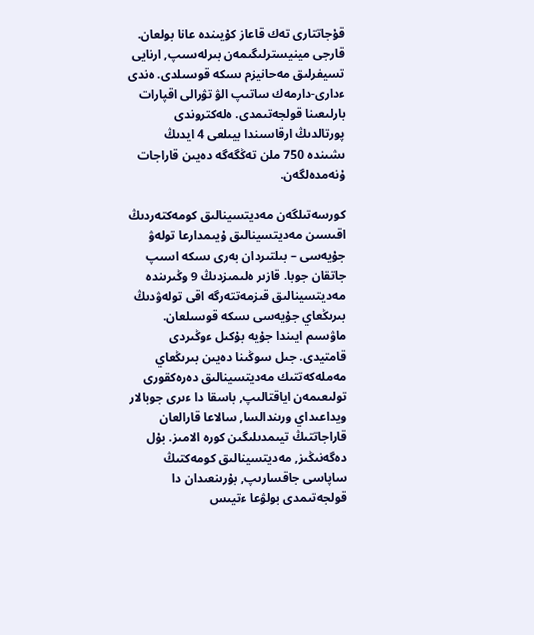قۇجاتتارى تەك قاعاز كۇيىندە عانا بولعان. قارجى مينيسترلىگىمەن بىرلەسىپ, ارنايى تسيفرلىق مەحانيزم ىسكە قوسىلدى. ەندى ءدارى-دارمەك ساتىپ الۋ تۋرالى اقپارات بارلىعىنا قولجەتىمدى. ەلەكتروندى پورتالدىڭ ارقاسىندا بيىلعى 4 ايدىڭ ىشىندە 750 ملن تەڭگەگە دەيىن قاراجات ۇنەمدەلگەن.

كورسەتىلگەن مەديتسينالىق كومەكتەردىڭ اقىسىن مەديتسينالىق ۇيىمدارعا تولەۋ جۇيەسى – بىلتىردان بەرى ىسكە اسىپ جاتقان جوبا. قازىر ەلىمىزدىڭ 9 وڭىرىندە مەديتسينالىق قىزمەتتەرگە اقى تولەۋدىڭ بىرىڭعاي جۇيەسى ىسكە قوسىلعان. ماۋسىم ايىندا جۇيە بۇكىل ءوڭىردى قامتيدى. جىل سوڭىنا دەيىن بىرىڭعاي مەملەكەتتىك مەديتسينالىق دەرەكقورى تولىعىمەن اياقتالىپ, باسقا دا ءىرى جوبالار ويداعىداي ورىندالسا, سالاعا قارالعان قاراجاتتىڭ تيىمدىلىگىن كورە الامىز. بۇل دەگەنىڭىز, مەديتسينالىق كومەكتىڭ ساپاسى جاقسارىپ, بۇرىنعىدان دا قولجەتىمدى بولۋعا ءتيىس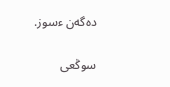دەگەن ءسوز.

سوڭعى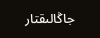جاڭالىقتار